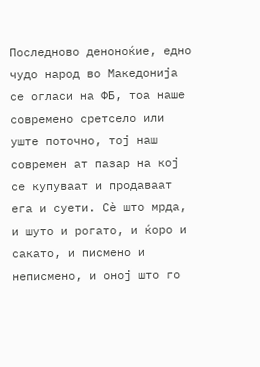Последново деноноќие, едно чудо народ во Македонија се огласи на ФБ, тоа наше современо сретсело или уште поточно, тој наш современ ат пазар на кој се купуваат и продаваат ега и суети. Сѐ што мрда, и шуто и рогато, и ќоро и сакато, и писмено и неписмено, и оној што го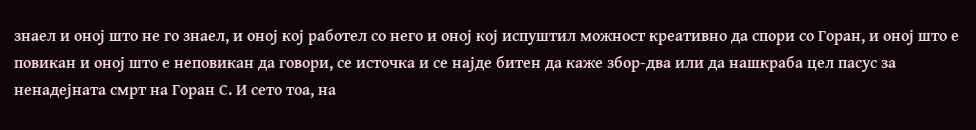знаел и оној што не го знаел, и оној кој работел со него и оној кој испуштил можност креативно да спори со Горан, и оној што е повикан и оној што е неповикан да говори, се источка и се најде битен да каже збор-два или да нашкраба цел пасус за ненадејната смрт на Горан С. И сето тоа, на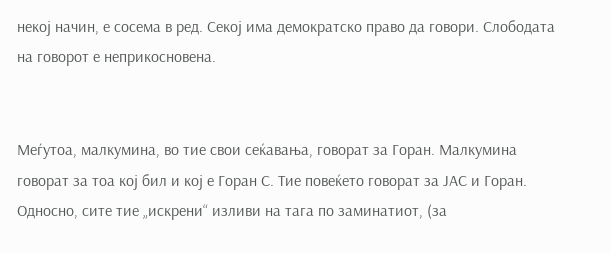некој начин, е сосема в ред. Секој има демократско право да говори. Слободата на говорот е неприкосновена.


Меѓутоа, малкумина, во тие свои сеќавања, говорат за Горан. Малкумина говорат за тоа кој бил и кој е Горан С. Тие повеќето говорат за ЈАС и Горан. Односно, сите тие „искрени“ изливи на тага по заминатиот, (за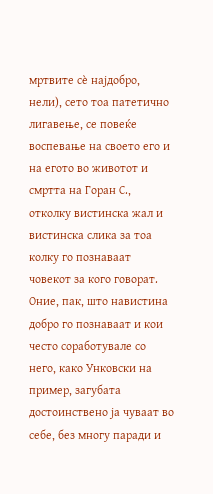мртвите сѐ најдобро, нели), сето тоа патетично лигавење, се повеќе воспевање на своето его и на егото во животот и смртта на Горан С., отколку вистинска жал и вистинска слика за тоа колку го познаваат човекот за кого говорат. Оние, пак, што навистина добро го познаваат и кои често соработувале со него, како Унковски на пример, загубата достоинствено ја чуваат во себе, без многу паради и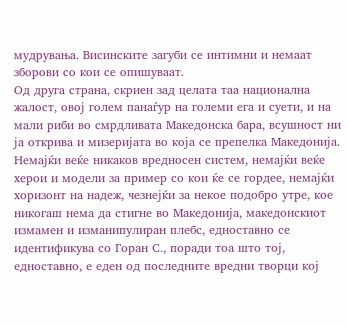мудрувања. Висинските загуби се интимни и немаат зборови со кои се опишуваат.
Од друга страна, скриен зад целата таа национална жалост, овој голем панаѓур на големи ега и суети, и на мали риби во смрдливата Македонска бара, всушност ни ја открива и мизеријата во која се препелка Македонија. Немајќи веќе никаков вредносен систем, немајќи веќе херои и модели за пример со кои ќе се гордее, немајќи хоризонт на надеж, чезнејќи за некое подобро утре, кое никогаш нема да стигне во Македонија, македонскиот измамен и изманипулиран плебс, едноставно се идентификува со Горан С., поради тоа што тој, едноставно, е еден од последните вредни творци кој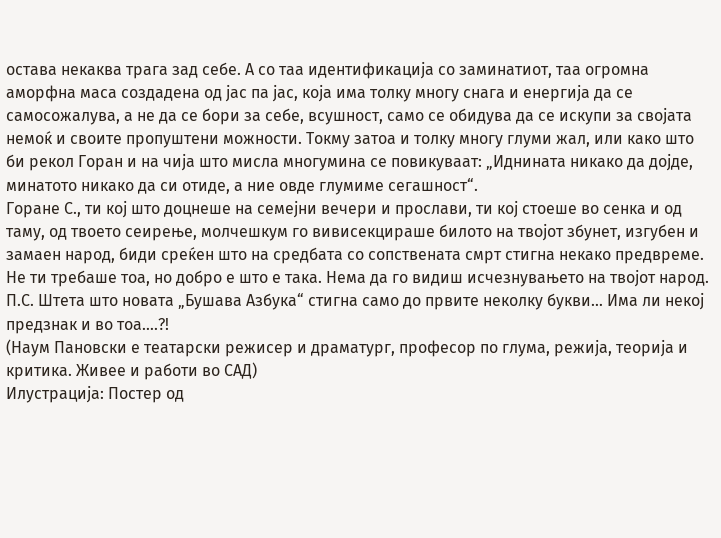остава некаква трага зад себе. А со таа идентификација со заминатиот, таа огромна аморфна маса создадена од јас па јас, која има толку многу снага и енергија да се самосожалува, а не да се бори за себе, всушност, само се обидува да се искупи за својата немоќ и своите пропуштени можности. Токму затоа и толку многу глуми жал, или како што би рекол Горан и на чија што мисла многумина се повикуваат: „Иднината никако да дојде, минатото никако да си отиде, а ние овде глумиме сегашност“.
Горане С., ти кој што доцнеше на семејни вечери и прослави, ти кој стоеше во сенка и од таму, од твоето сеирење, молчешкум го вивисекцираше билото на твојот збунет, изгубен и замаен народ, биди среќен што на средбата со сопствената смрт стигна некако предвреме. Не ти требаше тоа, но добро е што е така. Нема да го видиш исчезнувањето на твојот народ.
П.С. Штета што новата „Бушава Азбука“ стигна само до првите неколку букви… Има ли некој предзнак и во тоа….?!
(Наум Пановски е театарски режисер и драматург, професор по глума, режија, теорија и критика. Живее и работи во САД)
Илустрација: Постер од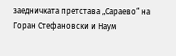заедничката претстава „Сараево“ на Горан Стефановски и Наум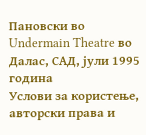Пановски во Undermain Theatre во Далас, САД, јули 1995 година
Услови за користење, авторски права и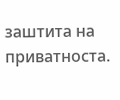заштита на приватноста.